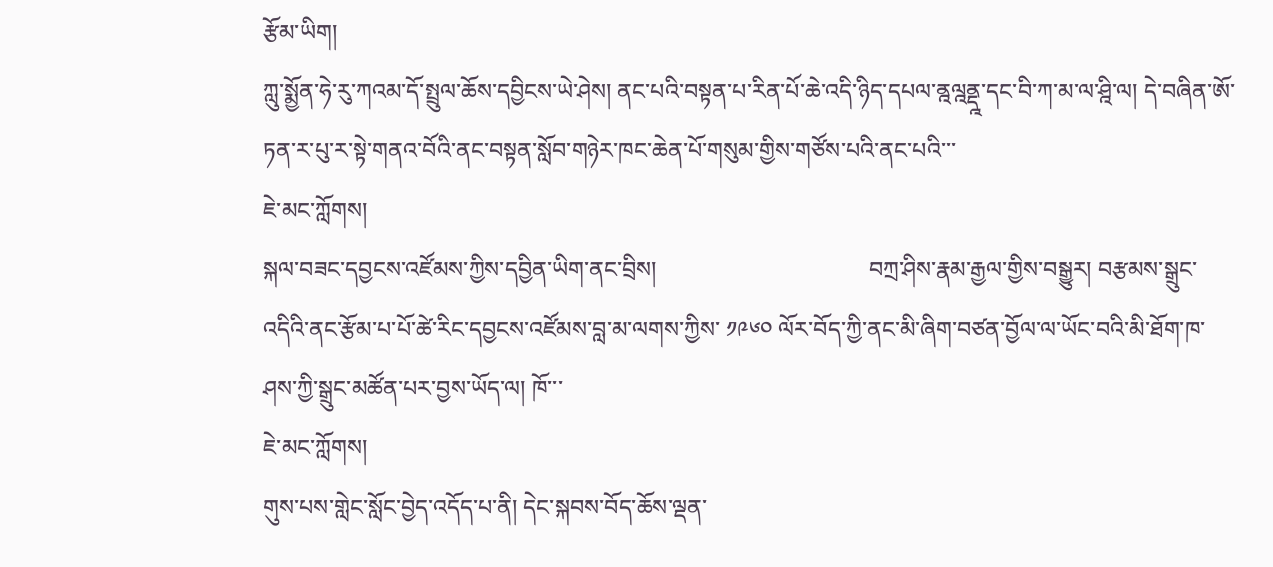རྩོམ་ཡིག།
ཀླུ་སྨྱོན་ཧེ་རུ་ཀའམ་དོ་སྤྲུལ་ཆོས་དབྱིངས་ཡེ་ཤེས། ནང་པའི་བསྟན་པ་རིན་པོ་ཆེ་འདི་ཉིད་དཔལ་ནྰལྰནྡྰ་དང་བི་ཀ་མ་ལ་ཤྰི་ལ། དེ་བཞིན་ཨོ་ཏན་ར་པུ་ར་སྟེ་གནའ་བོའི་ནང་བསྟན་སློབ་གཉེར་ཁང་ཆེན་པོ་གསུམ་གྱིས་གཙོས་པའི་ནང་པའི་་་
ཇེ་མང་ཀློགས།
སྐལ་བཟང་དབྱངས་འཛོམས་ཀྱིས་དབྱིན་ཡིག་ནང་བྲིས།                                     བཀྲ་ཤིས་རྣམ་རྒྱལ་གྱིས་བསྒྱུར། བརྩམས་སྒྲུང་འདིའི་ནང་རྩོམ་པ་པོ་ཚེ་རིང་དབྱངས་འཛོམས་བླ་མ་ལགས་ཀྱིས་ ༡༩༦༠ ལོར་བོད་ཀྱི་ནང་མི་ཞིག་བཙན་བྱོལ་ལ་ཡོང་བའི་མི་ཐོག་ཁ་ཤས་ཀྱི་སྒྲུང་མཚོན་པར་བྱས་ཡོད་ལ། ཁོ་་་
ཇེ་མང་ཀློགས།
གུས་པས་གླེང་སློང་བྱེད་འདོད་པ་ནི། དེང་སྐབས་བོད་ཆོས་ལྡན་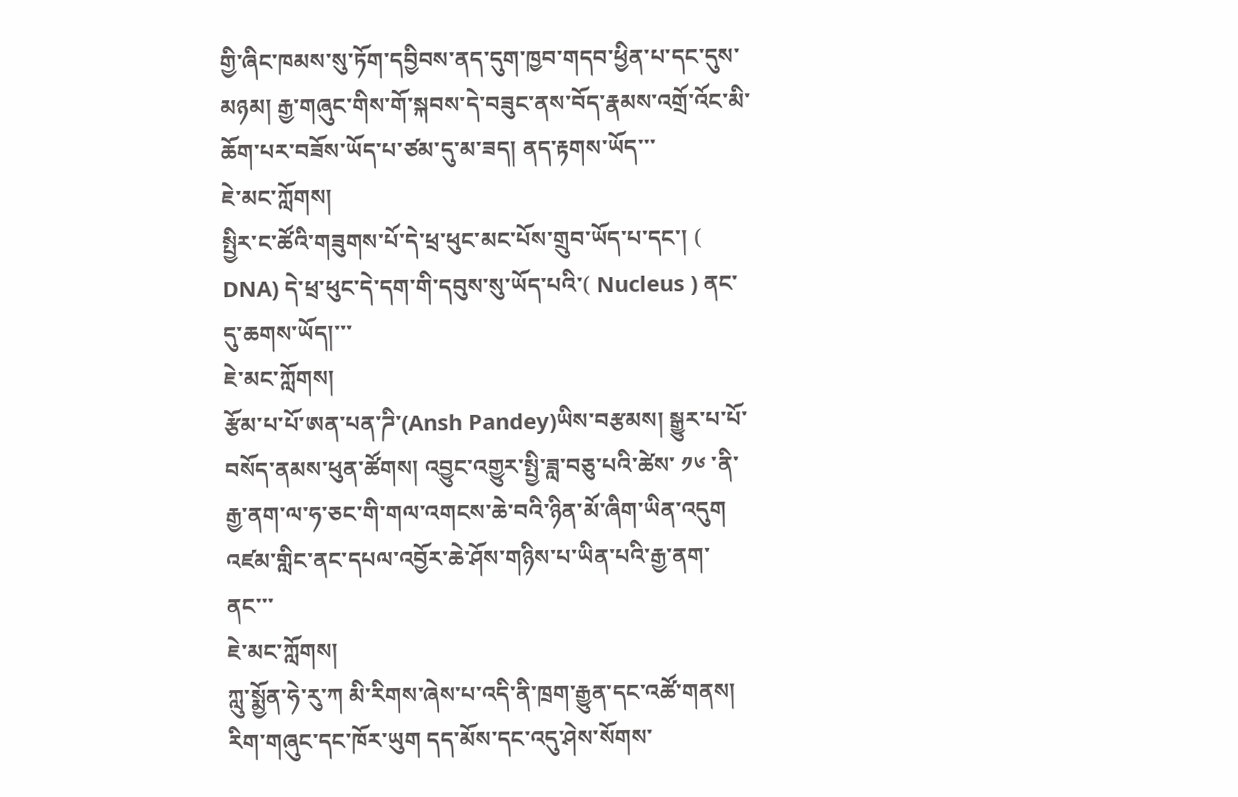གྱི་ཞིང་ཁམས་སུ་ཏོག་དབྱིབས་ནད་དུག་ཁྱབ་གདབ་ཕྱིན་པ་དང་དུས་མཉམ། རྒྱ་གཞུང་གིས་གོ་སྐབས་དེ་བཟུང་ནས་བོད་རྣམས་འགྲོ་འོང་མི་ཆོག་པར་བཟོས་ཡོད་པ་ཙམ་དུ་མ་ཟད། ནད་རྟགས་ཡོད་་་
ཇེ་མང་ཀློགས།
སྤྱིར་ང་ཚོའི་གཟུགས་པོ་དེ་ཕྲ་ཕུང་མང་པོས་གྲུབ་ཡོད་པ་དང་། ( DNA) དེ་ཕྲ་ཕུང་དེ་དག་གི་དབུས་སུ་ཡོད་པའི་( Nucleus ) ནང་དུ་ཆགས་ཡོད།་་་
ཇེ་མང་ཀློགས།
རྩོམ་པ་པོ་ཨན་པན་ཌི་(Ansh Pandey)ཡིས་བརྩམས། སྒྱུར་པ་པོ་བསོད་ནམས་ཕུན་ཚོགས། འབྱུང་འགྱུར་སྤྱི་ཟླ་བཅུ་པའི་ཚེས་ ༡༦ ་ནི་རྒྱ་ནག་ལ་ཧ་ཅང་གི་གལ་འགངས་ཆེ་བའི་ཉིན་མོ་ཞིག་ཡིན་འདུག   འཛམ་གླིང་ནང་དཔལ་འབྱོར་ཆེ་ཤོས་གཉིས་པ་ཡིན་པའི་རྒྱ་ནག་ནང་་་
ཇེ་མང་ཀློགས།
ཀླུ་སྨྱོན་ཧེ་རུ་ཀ མི་རིགས་ཞེས་པ་འདི་ནི་ཁྲག་རྒྱུན་དང་འཚོ་གནས། རིག་གཞུང་དང་ཁོར་ཡུག དད་མོས་དང་འདུ་ཤེས་སོགས་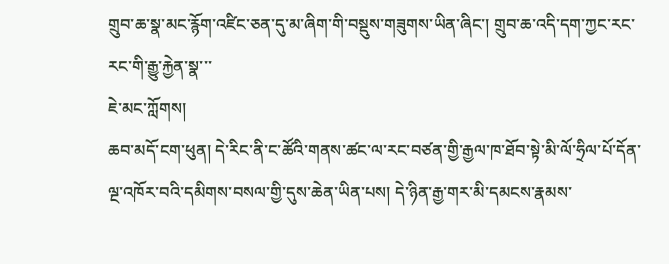གྲུབ་ཆ་སྣ་མང་རྙོག་འཛིང་ཅན་དུ་མ་ཞིག་གི་བསྡུས་གཟུགས་ཡིན་ཞིང་། གྲུབ་ཆ་འདི་དག་ཀྱང་རང་རང་གི་རྒྱུ་རྐྱེན་སྣ་་་
ཇེ་མང་ཀློགས།
ཆབ་མདོ་ངག་ཕུན། དེ་རིང་ནི་ང་ཚོའི་གནས་ཚང་ལ་རང་བཙན་གྱི་རྒྱལ་ཁ་ཐོབ་སྟེ་མི་ལོ་ཧྲིལ་པོ་དོན་ལྔ་འཁོར་བའི་དམིགས་བསལ་གྱི་དུས་ཆེན་ཡིན་པས། དེ་ཉིན་རྒྱ་གར་མི་དམངས་རྣམས་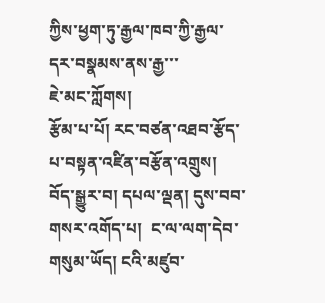ཀྱིས་ཕྱག་ཏུ་རྒྱལ་ཁབ་ཀྱི་རྒྱལ་དར་བསྣམས་ནས་རྒྱ་་་
ཇེ་མང་ཀློགས།
རྩོམ་པ་པོ། རང་བཙན་འཐབ་རྩོད་པ་བསྟན་འཛིན་བརྩོན་འགྲུས། བོད་སྒྱུར་བ། དཔལ་ལྡན། དུས་བབ་གསར་འགོད་པ།  ང་ལ་ལག་དེབ་གསུམ་ཡོད། ངའི་མཛུབ་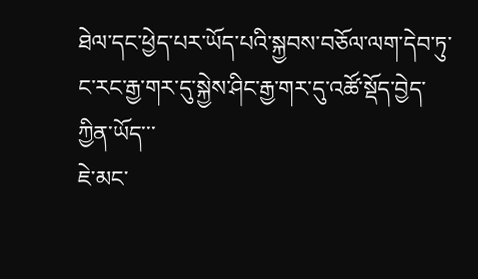ཐེལ་དང་ཕྱེད་པར་ཡོད་པའི་སྐྱབས་བཅོལ་ལག་དེབ་ཏུ་ང་རང་རྒྱ་གར་དུ་སྐྱེས་ཤིང་རྒྱ་གར་དུ་འཚོ་སྡོད་བྱེད་ཀྱིན་ཡོད་་་
ཇེ་མང་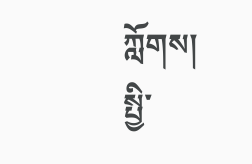ཀློགས།
སྤྱི་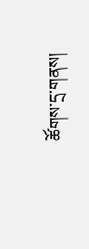ཚོགས་དྲ་གནས།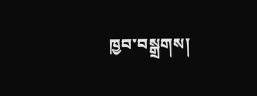ཁྱབ་བསྒྲགས།